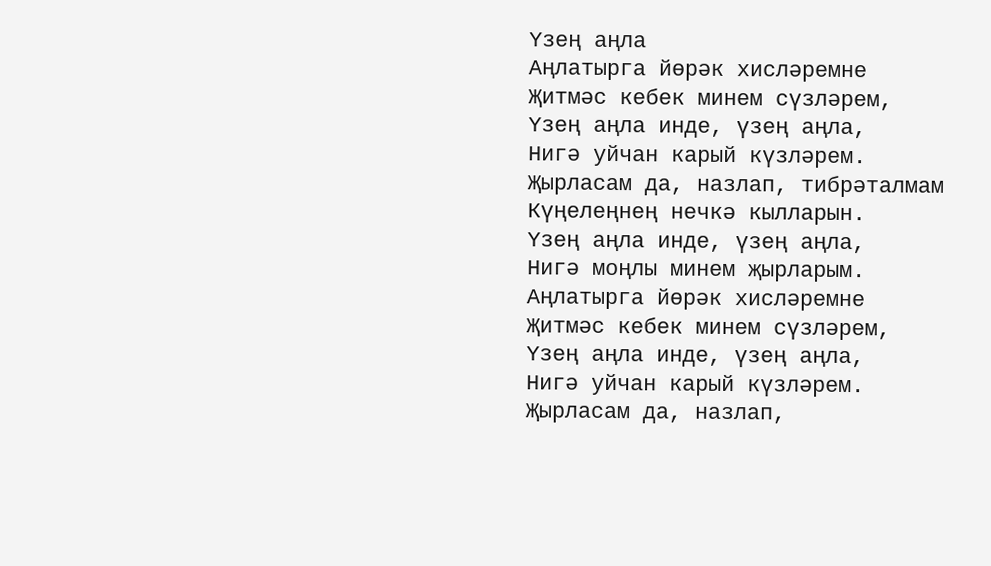Үзең аңла
Аңлатырга йөрәк хисләремне
Җитмәс кебек минем сүзләрем,
Үзең аңла инде, үзең аңла,
Нигә уйчан карый күзләрем.
Җырласам да, назлап, тибрәталмам
Күңелеңнең нечкә кылларын.
Үзең аңла инде, үзең аңла,
Нигә моңлы минем җырларым.
Аңлатырга йөрәк хисләремне
Җитмәс кебек минем сүзләрем,
Үзең аңла инде, үзең аңла,
Нигә уйчан карый күзләрем.
Җырласам да, назлап,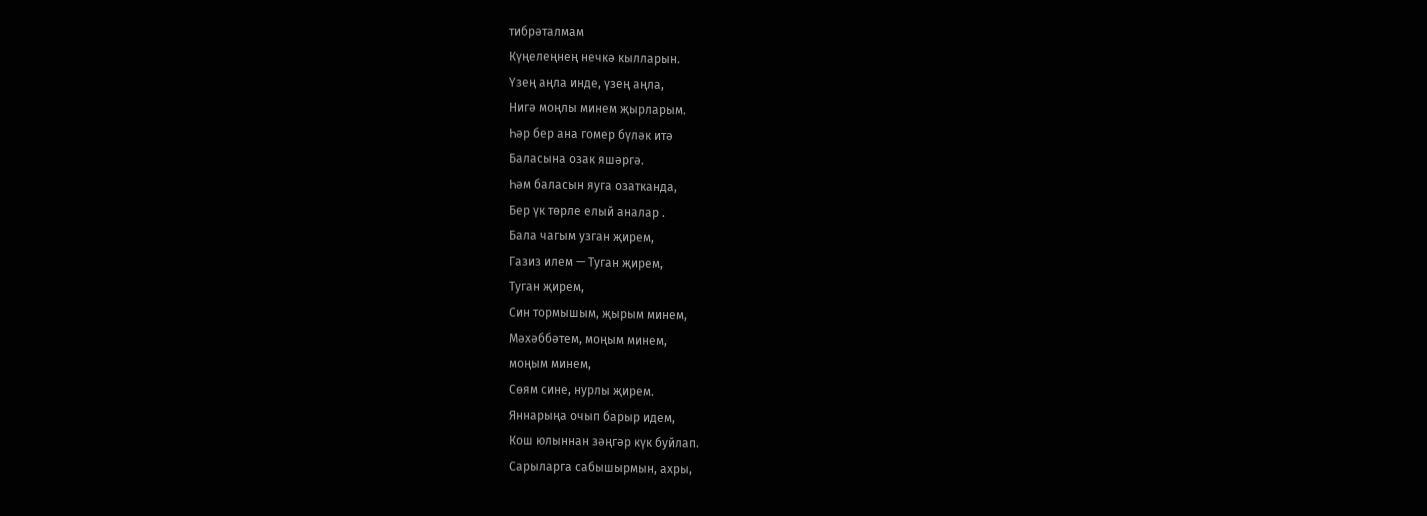тибрәталмам
Күңелеңнең нечкә кылларын.
Үзең аңла инде, үзең аңла,
Нигә моңлы минем җырларым.
Һәр бер ана гомер бүләк итә
Баласына озак яшәргә.
Һәм баласын яуга озатканда,
Бер үк төрле елый аналар .
Бала чагым узган җирем,
Газиз илем — Туган җирем,
Туган җирем,
Син тормышым, җырым минем,
Мәхәббәтем, моңым минем,
моңым минем,
Сөям сине, нурлы җирем.
Яннарыңа очып барыр идем,
Кош юлыннан зәңгәр күк буйлап.
Сарыларга сабышырмын, ахры,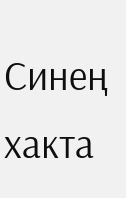Синең хакта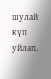шулай күп уйлап.